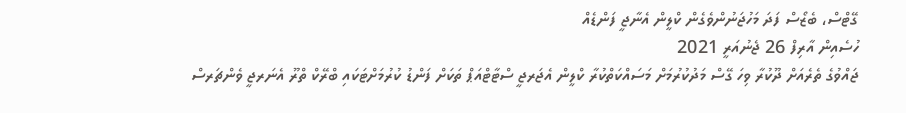ގޭޓްސް، ބެޒޯސް ފަދަ މަހުޖަނުންވެގެން ކްލީން އެނާޖީ ފަންޑެއް
ހުސެއިން އާރިފް 26 ޖެނުއަރީ 2021
ޖައްވުގެ ތެރެއަށް ދޫކުރާ ވިހަ ގޭސް މަދުކުރުމަށް މަސައްކަތްކުރާ ކްލީން އެޖަރޖީ ސްޓާޓްއަޕް ތަކަށް ފަންޑު ކުރުމަށްޓަކައި ބްރޭކް ތްރޫ އެނަރޖީ ވެންޗަރސް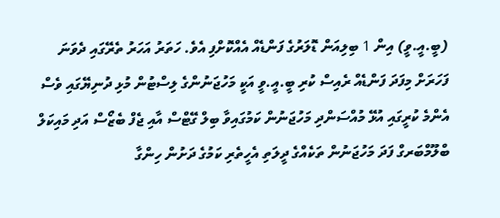(ބީ.އީ.ވީ) އިން 1 ބިލިއަން ޑޮލަރުގެ ފަންޑެއް އެއްކޮށްފި އެވެ. ހަތަރު އަހަރު ތެރޭގައި ދެވަނަ ފަހަރަށް މިފަދަ ފަންޑެއް ރެއިސް ކުރި ބީ.އީ.ވީ އަކީ މަހުޖަނުންގެ ލިސްޓުން މުޅި ދުނިޔޭގައި ވެސް އެންމެ ކުރީގައި އުޅޭ މުއްސަންދި މަހުޖަނުން ކަމުގައިވާ ބިލް ގޭޓްސް އާއި ޖެފް ބެޒޯސް އަދި މައިކަލް ބްލޫމްބަރގް ފަދަ މަހުޖަނުން ތަކެއްގެ ދީލަތި އެހީތެރި ކަމުގެ ދަށުން ހިންގާ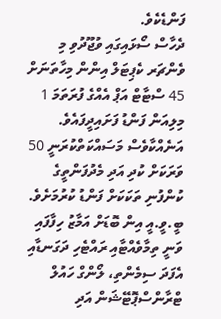ފަންޑެކެވެ.
ދެހާސް ސޯޅައިގައި ވުޖޫދުވި މި ވެންޗަރ ކެޕިޓަލް އިންން މިހާތަނަށް 45 ސްޓާޓް އަޕް އެއްގެ ފުރަތަމަ 1 މިލިއަން ފަންޑު ފަށައިދީފައެވެ. އަނެއްކާވެސް މަސައްކަތްކުރަނީ 50 ވަރަކަށް ކުދި އަދި މެދުފަންތީގެ ކުންފުނި ތަކަކަށް ފަންޑު ކުރުމަށެވެ.
ބީ.ވީ.އީ އިން ބޮޑަށް އަމާޒު ހިފާފައި ވަނީ ތިމާވެއްޓާއި ރައްޓެހި ދަގަނޑާއި އެފަދަ ސިމެންތި، ލޯންގް ހައުލް ޓްރާންސްޕޮޓޭޝަން އަދި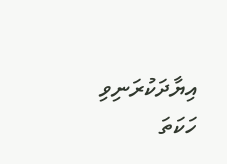އިޔާދަކުރަނިވި ހަކަތަ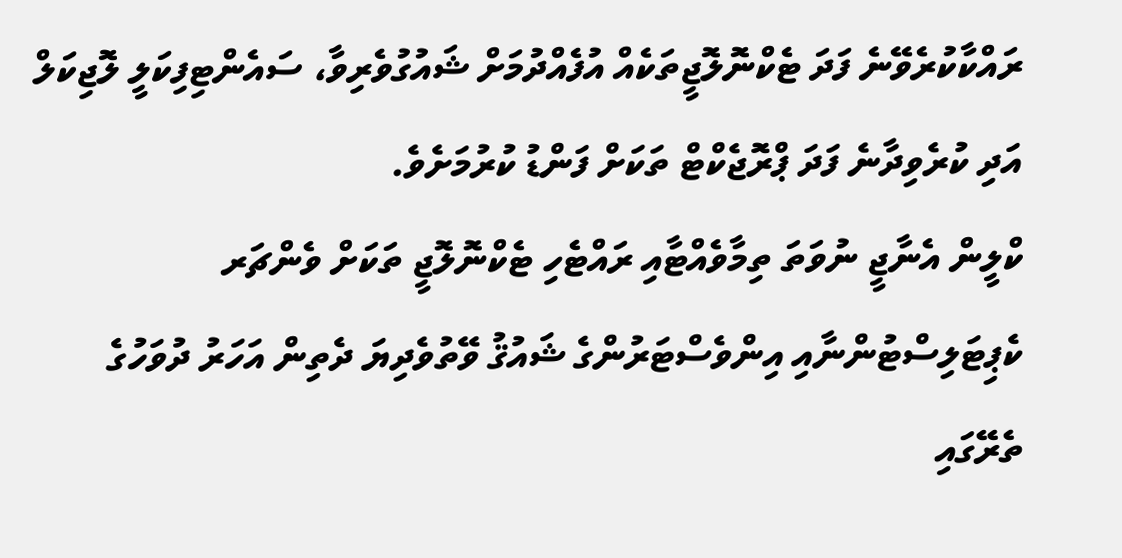ރައްކާކުރެވޭނެ ފަދަ ޓެކްނޮލޮޖީތަކެއް އުފެއްދުމަށް ޝައުގުވެރިވާ، ސައެންޓިފިކަލީ ލޮޖިކަލް އަދި ކުރެވިދާނެ ފަދަ ޕްރޮޖެކްޓް ތަކަށް ފަންޑު ކުރުމަށެވެ.
ކްލީން އެނާޖީ ނުވަތަ ތިމާވެއްޓާއި ރައްޓެހި ޓެކްނޮލޮޖީ ތަކަށް ވެންޗަރ ކެޕިޓަލިސްޓުންނާއި އިންވެސްޓަރުންގެ ޝައުޤު ވޭތުވެދިޔަ ދެތިން އަހަރު ދުވަހުގެ ތެރޭގައި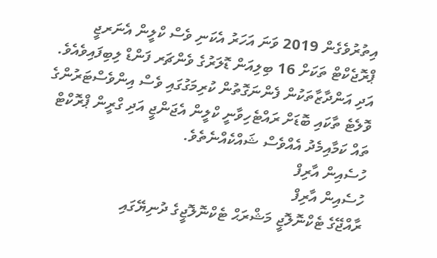އިތުރުވެގެން 2019 ވަނަ އަހަރު އެކަނި ވެސް ކްލީން އެނަރޖީ ޕްރޮޖެކްޓް ތަކަށް 16 ބިލިއަން ޑޮލަރުގެ ވެންޗަރ ފަންޑް ލިބިފައިވެއެވެ. އަދި އަންދާޒާތަކުން ފެންނަގޮތުން ކުރިމަގުގައި ވެސް އިންވެސްޓަރުންގެ ވޮލެޓެ ތާކައި ބޮޑަށް ރައްޓެހިވާނީ ކްލީން އެޖަންޖީ އަދި ގްރީން ޕްރޮކްޓް ތައް ކަމާއިމެދު އެއްވެސް ޝައްކެއްނެތެވެ.
ހުސެއިން އާރިފް
ހުސެއިން އާރިފް
ރާއްޖޭގެ ޓެކްނޮލޮޖީ މަޝްރަޙް ޓެކްނޮލޮޖީގެ ދުނިޔޭގައި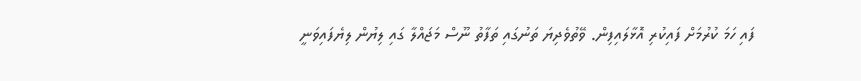ފައި ހަމަ ކުރުމަށް ފައިކުރި އޮޅާލައިފިން. ވޭތުވެދިޔަ ތަނުގައި ތަފާތު ނޫސް މަޖައްލާ ގައި ލިޔުން ލިޔެފައިވަނީ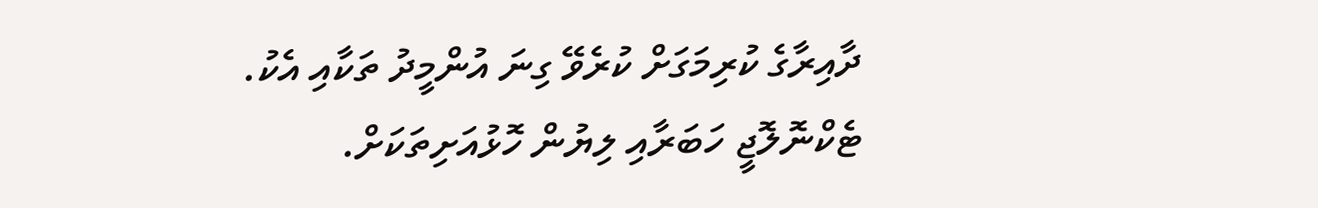ދާއިރާގެ ކުރިމަގަށް ކުރެވޭ ގިނަ އުންމީދު ތަކާއި އެކު.
ޓެކްނޮލޮޖީ ހަބަރާއި ލިޔުން ހޮޅުއަށިތަކަށް.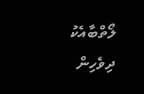ލޯތްބާއެކު ދިވެހިން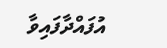އުފައްދާފައިވާ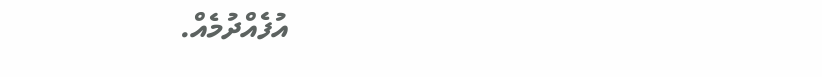އުފެއްދުމެއް.